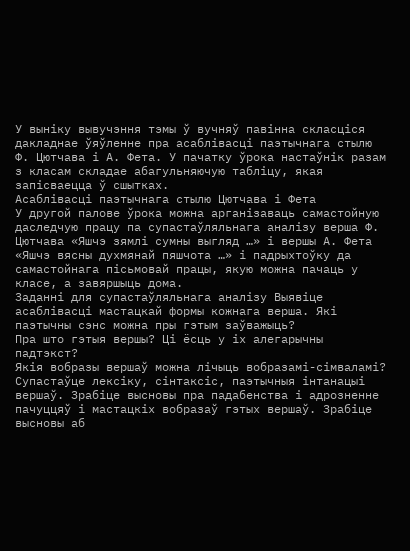У выніку вывучэння тэмы ў вучняў павінна скласціся дакладнае ўяўленне пра асаблівасці паэтычнага стылю Ф. Цютчава і А. Фета. У пачатку ўрока настаўнік разам з класам складае абагульняючую табліцу, якая запісваецца ў сшытках.
Асаблівасці паэтычнага стылю Цютчава і Фета
У другой палове ўрока можна арганізаваць самастойную даследчую працу па супастаўляльнага аналізу верша Ф. Цютчава «Яшчэ зямлі сумны выгляд …» і вершы А. Фета «Яшчэ вясны духмянай пяшчота …» і падрыхтоўку да самастойнага пісьмовай працы, якую можна пачаць у класе, а завяршыць дома.
Заданні для супастаўляльнага аналізу Выявіце асаблівасці мастацкай формы кожнага верша. Які паэтычны сэнс можна пры гэтым заўважыць?
Пра што гэтыя вершы? Ці ёсць у іх алегарычны падтэкст?
Якія вобразы вершаў можна лічыць вобразамі-сімваламі? Супастаўце лексіку, сінтаксіс, паэтычныя інтанацыі вершаў. Зрабіце высновы пра падабенства і адрозненне пачуццяў і мастацкіх вобразаў гэтых вершаў. Зрабіце высновы аб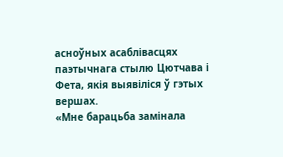асноўных асаблівасцях паэтычнага стылю Цютчава і Фета, якія выявіліся ў гэтых вершах.
«Мне барацьба замінала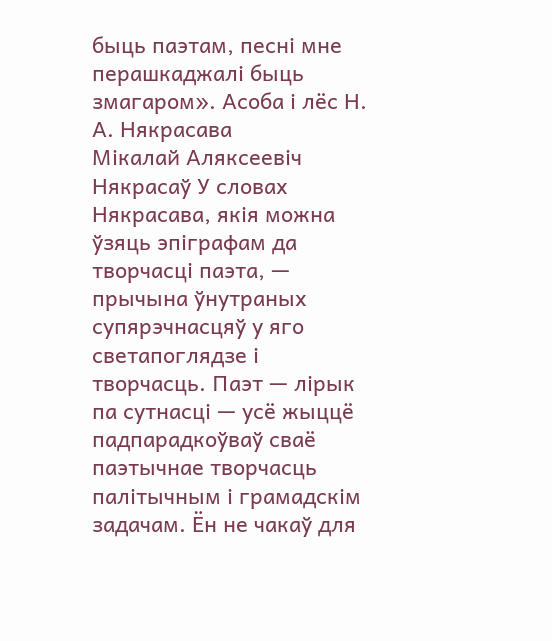быць паэтам, песні мне перашкаджалі быць змагаром». Асоба і лёс Н. А. Някрасава
Мікалай Аляксеевіч Някрасаў У словах Някрасава, якія можна ўзяць эпіграфам да творчасці паэта, — прычына ўнутраных супярэчнасцяў у яго светапоглядзе і творчасць. Паэт — лірык па сутнасці — усё жыццё падпарадкоўваў сваё паэтычнае творчасць палітычным і грамадскім задачам. Ён не чакаў для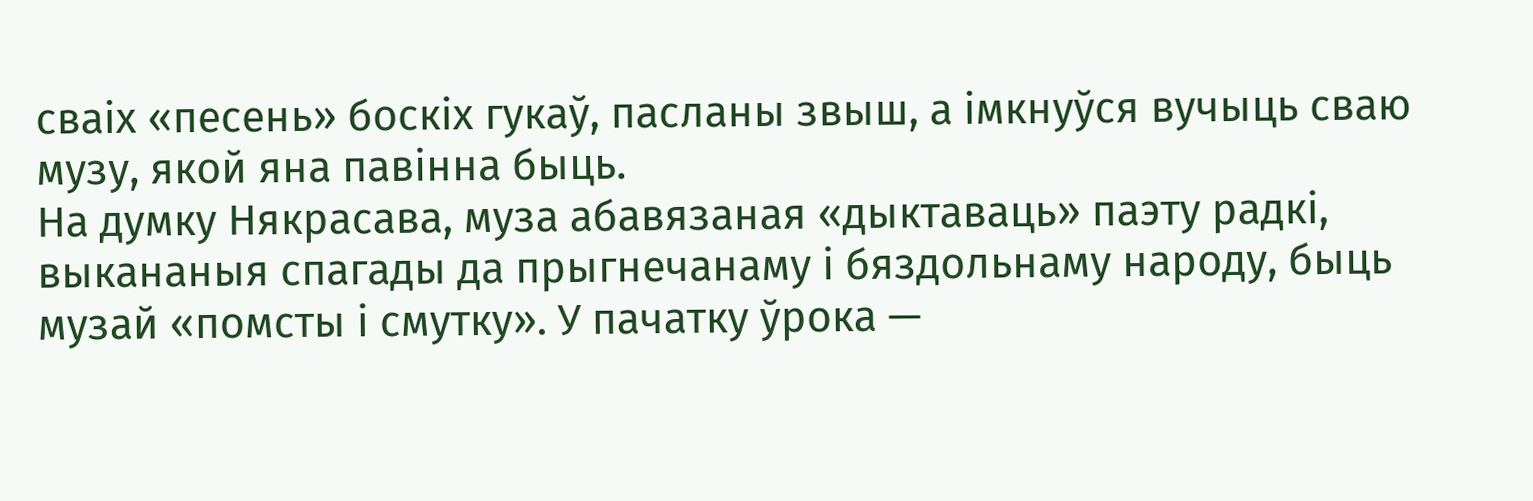сваіх «песень» боскіх гукаў, пасланы звыш, а імкнуўся вучыць сваю музу, якой яна павінна быць.
На думку Някрасава, муза абавязаная «дыктаваць» паэту радкі, выкананыя спагады да прыгнечанаму і бяздольнаму народу, быць музай «помсты і смутку». У пачатку ўрока —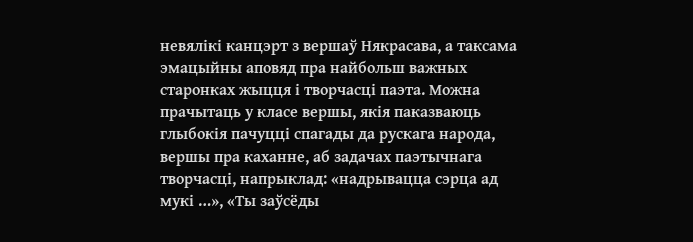невялікі канцэрт з вершаў Някрасава, а таксама эмацыйны аповяд пра найбольш важных старонках жыцця і творчасці паэта. Можна прачытаць у класе вершы, якія паказваюць глыбокія пачуцці спагады да рускага народа, вершы пра каханне, аб задачах паэтычнага творчасці, напрыклад: «надрывацца сэрца ад мукі …», «Ты заўсёды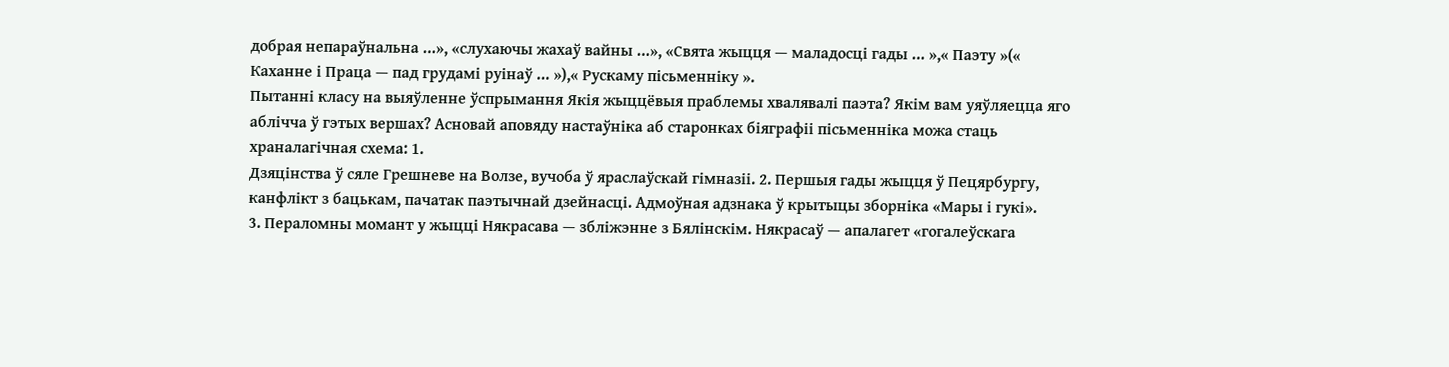добрая непараўнальна …», «слухаючы жахаў вайны …», «Свята жыцця — маладосці гады … »,« Паэту »(« Каханне і Праца — пад грудамі руінаў … »),« Рускаму пісьменніку ».
Пытанні класу на выяўленне ўспрымання Якія жыццёвыя праблемы хвалявалі паэта? Якім вам уяўляецца яго аблічча ў гэтых вершах? Асновай аповяду настаўніка аб старонках біяграфіі пісьменніка можа стаць храналагічная схема: 1.
Дзяцінства ў сяле Грешневе на Волзе, вучоба ў яраслаўскай гімназіі. 2. Першыя гады жыцця ў Пецярбургу, канфлікт з бацькам, пачатак паэтычнай дзейнасці. Адмоўная адзнака ў крытыцы зборніка «Мары і гукі».
3. Пераломны момант у жыцці Някрасава — збліжэнне з Бялінскім. Някрасаў — апалагет «гогалеўскага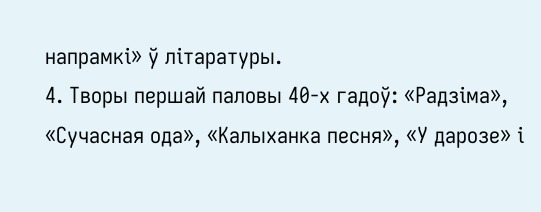напрамкі» ў літаратуры.
4. Творы першай паловы 40-х гадоў: «Радзіма», «Сучасная ода», «Калыханка песня», «У дарозе» і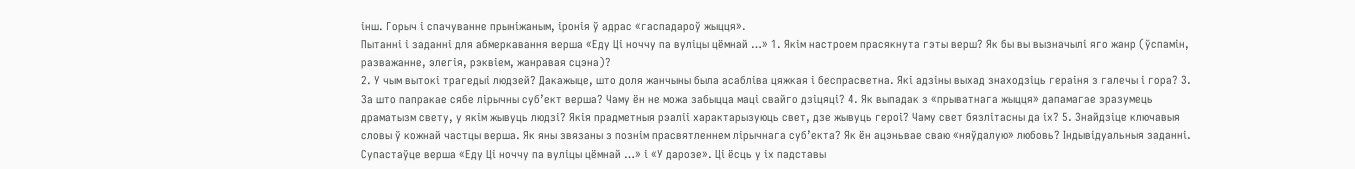інш. Горыч і спачуванне прыніжаным, іронія ў адрас «гаспадароў жыцця».
Пытанні і заданні для абмеркавання верша «Еду Ці ноччу па вуліцы цёмнай …» 1. Якім настроем прасякнута гэты верш? Як бы вы вызначылі яго жанр (ўспамін, разважанне, элегія, рэквіем, жанравая сцэна)?
2. У чым вытокі трагедыі людзей? Дакажыце, што доля жанчыны была асабліва цяжкая і беспрасветна. Які адзіны выхад знаходзіць гераіня з галечы і гора? 3. За што папракае сябе лірычны суб’ект верша? Чаму ён не можа забыцца маці свайго дзіцяці? 4. Як выпадак з «прыватнага жыцця» дапамагае зразумець драматызм свету, у якім жывуць людзі? Якія прадметныя рэаліі характарызуюць свет, дзе жывуць героі? Чаму свет бязлітасны да іх? 5. Знайдзіце ключавыя словы ў кожнай частцы верша. Як яны звязаны з познім прасвятленнем лірычнага суб’екта? Як ён ацэньвае сваю «няўдалую» любовь? Індывідуальныя заданні. Супастаўце верша «Еду Ці ноччу па вуліцы цёмнай …» і «У дарозе». Ці ёсць у іх падставы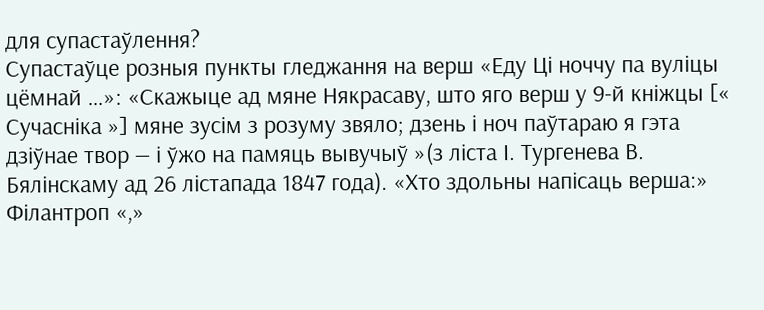для супастаўлення?
Супастаўце розныя пункты гледжання на верш «Еду Ці ноччу па вуліцы цёмнай …»: «Скажыце ад мяне Някрасаву, што яго верш у 9-й кніжцы [« Сучасніка »] мяне зусім з розуму звяло; дзень і ноч паўтараю я гэта дзіўнае твор — і ўжо на памяць вывучыў »(з ліста І. Тургенева В. Бялінскаму ад 26 лістапада 1847 года). «Хто здольны напісаць верша:» Філантроп «,»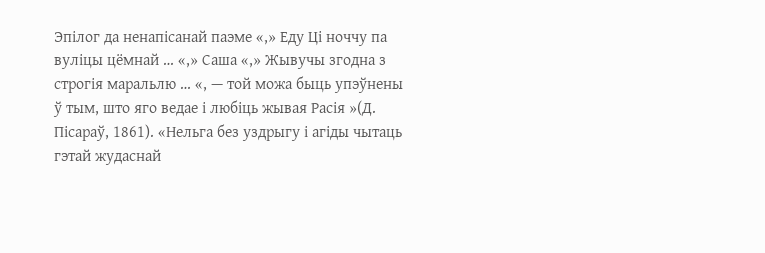Эпілог да ненапісанай паэме «,» Еду Ці ноччу па вуліцы цёмнай … «,» Саша «,» Жывучы згодна з строгія маральлю … «, — той можа быць упэўнены ў тым, што яго ведае і любіць жывая Расія »(Д. Пісараў, 1861). «Нельга без уздрыгу і агіды чытаць гэтай жудаснай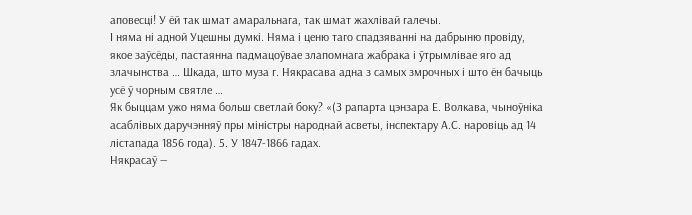аповесці! У ёй так шмат амаральнага, так шмат жахлівай галечы.
І няма ні адной Уцешны думкі. Няма і ценю таго спадзяванні на дабрыню провіду, якое заўсёды, пастаянна падмацоўвае злапомнага жабрака і ўтрымлівае яго ад злачынства … Шкада, што муза г. Някрасава адна з самых змрочных і што ён бачыць усё ў чорным святле …
Як быццам ужо няма больш светлай боку? «(З рапарта цэнзара Е. Волкава, чыноўніка асаблівых даручэнняў пры міністры народнай асветы, інспектару А.С. наровіць ад 14 лiстапада 1856 года). 5. У 1847-1866 гадах.
Някрасаў —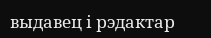выдавец і рэдактар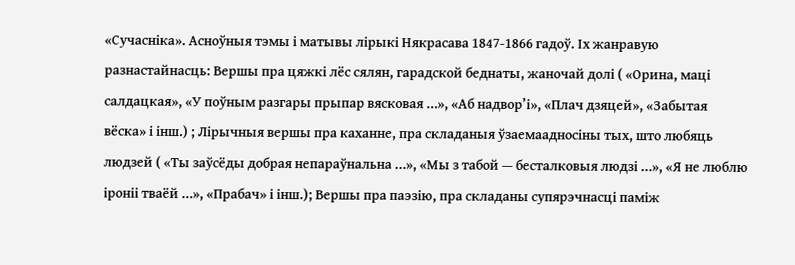«Сучасніка». Асноўныя тэмы і матывы лірыкі Някрасава 1847-1866 гадоў. Іх жанравую разнастайнасць: Вершы пра цяжкі лёс сялян, гарадской беднаты, жаночай долі ( «Орина, маці салдацкая», «У поўным разгары прыпар вясковая …», «Аб надвор’і», «Плач дзяцей», «Забытая вёска» і інш.) ; Лірычныя вершы пра каханне, пра складаныя ўзаемаадносіны тых, што любяць людзей ( «Ты заўсёды добрая непараўнальна …», «Мы з табой — бесталковыя людзі …», «Я не люблю іроніі тваёй …», «Прабач» і інш.); Вершы пра паэзію, пра складаны супярэчнасці паміж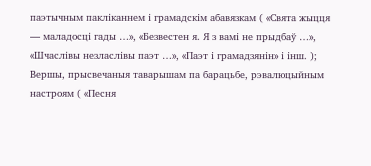паэтычным пакліканнем і грамадскім абавязкам ( «Свята жыцця — маладосці гады …», «Безвестен я. Я з вамі не прыдбаў …», «Шчаслівы незласлівы паэт …», «Паэт і грамадзянін» і інш. ); Вершы, прысвечаныя таварышам па барацьбе, рэвалюцыйным настроям ( «Песня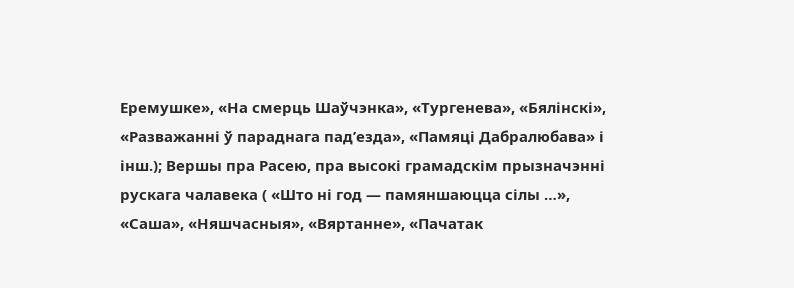Еремушке», «На смерць Шаўчэнка», «Тургенева», «Бялінскі», «Разважанні ў параднага пад’езда», «Памяці Дабралюбава» і інш.); Вершы пра Расею, пра высокі грамадскім прызначэнні рускага чалавека ( «Што ні год — памяншаюцца сілы …», «Саша», «Няшчасныя», «Вяртанне», «Пачатак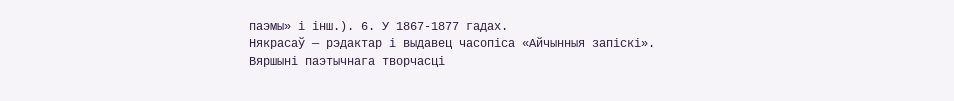паэмы» і інш.). 6. У 1867-1877 гадах.
Някрасаў — рэдактар і выдавец часопіса «Айчынныя запіскі». Вяршыні паэтычнага творчасці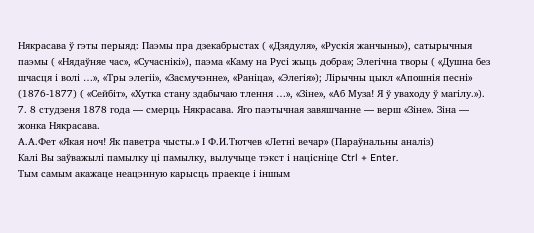Някрасава ў гэты перыяд: Паэмы пра дзекабрыстах ( «Дзядуля», «Рускія жанчыны»), сатырычныя паэмы ( «Нядаўняе час», «Сучаснікі»), паэма «Каму на Русі жыць добра»; Элегічна творы ( «Душна без шчасця і волі …», «Тры элегіі», «Засмучэнне», «Раніца», «Элегія»); Лірычны цыкл «Апошнія песні» (1876-1877) ( «Сейбіт», «Хутка стану здабычаю тлення …», «Зіне», «Аб Муза! Я ў уваходу ў магілу.»). 7. 8 студзеня 1878 года — смерць Някрасава. Яго паэтычная завяшчанне — верш «Зіне». Зіна — жонка Някрасава.
А.А.Фет «Якая ноч! Як паветра чысты.» І Ф.И.Тютчев «Летні вечар» (Параўнальны аналіз)
Калі Вы заўважылі памылку ці памылку, вылучыце тэкст і націсніце Ctrl + Enter.
Тым самым акажаце неацэнную карысць праекце і іншым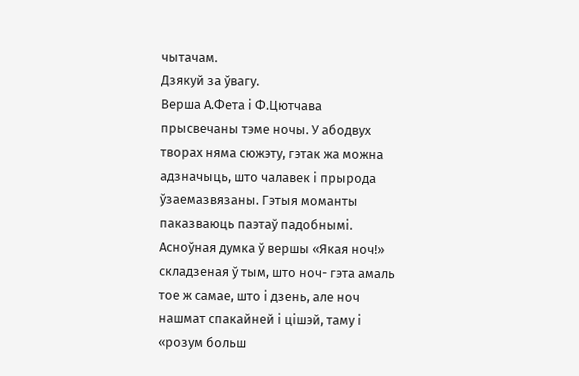чытачам.
Дзякуй за ўвагу.
Верша А.Фета і Ф.Цютчава прысвечаны тэме ночы. У абодвух творах няма сюжэту, гэтак жа можна адзначыць, што чалавек і прырода ўзаемазвязаны. Гэтыя моманты паказваюць паэтаў падобнымі.
Асноўная думка ў вершы «Якая ноч!» складзеная ў тым, што ноч- гэта амаль тое ж самае, што і дзень, але ноч нашмат спакайней і цішэй, таму і «розум больш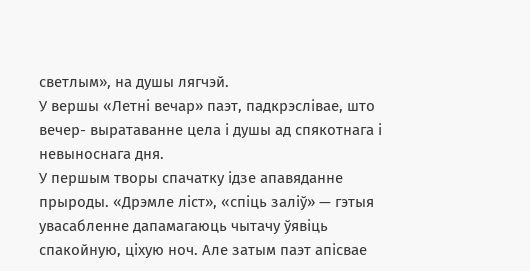светлым», на душы лягчэй.
У вершы «Летні вечар» паэт, падкрэслівае, што вечер- выратаванне цела і душы ад спякотнага і невыноснага дня.
У першым творы спачатку ідзе апавяданне прыроды. «Дрэмле ліст», «спіць заліў» — гэтыя увасабленне дапамагаюць чытачу ўявіць спакойную, ціхую ноч. Але затым паэт апісвае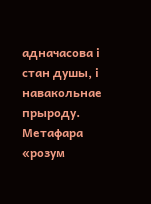адначасова і стан душы, і навакольнае прыроду. Метафара «розум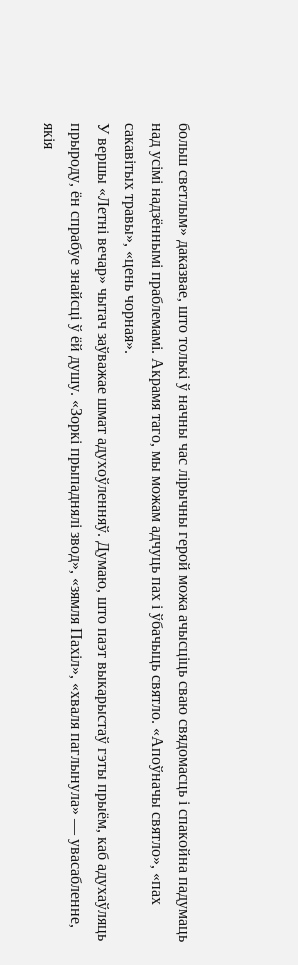больш светлым» даказвае, што толькі ў начны час лірычны герой можа ачысціць сваю свядомасць і спакойна падумаць над усімі надзённымі праблемамі. Акрамя таго, мы можам адчуць пах і ўбачыць святло. «Апоўначы святло», «пах сакавітых травы», «цень чорная».
У вершы «Летні вечар» чытач заўважае шмат адухоўленняў. Думаю, што паэт выкарыстаў гэты прыём, каб адухаўляць прыроду, ён спрабуе знайсці ў ёй душу. «Зоркі прыпаднялі звод», «зямля Пахіл», «хваля паглынула» — увасабленне, якія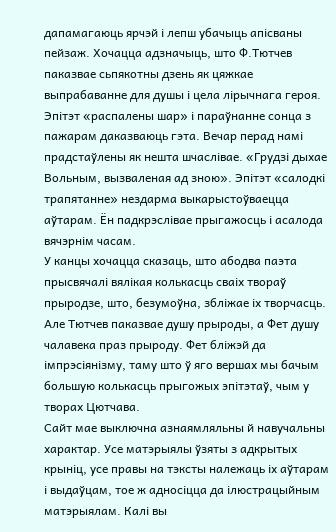дапамагаюць ярчэй і лепш убачыць апісваны пейзаж. Хочацца адзначыць, што Ф.Тютчев паказвае сьпякотны дзень як цяжкае выпрабаванне для душы і цела лірычнага героя. Эпітэт «распалены шар» і параўнанне сонца з пажарам даказваюць гэта. Вечар перад намі прадстаўлены як нешта шчаслівае. «Грудзі дыхае Вольным, вызваленая ад зною». Эпітэт «салодкі трапятанне» нездарма выкарыстоўваецца аўтарам. Ён падкрэслівае прыгажосць і асалода вячэрнім часам.
У канцы хочацца сказаць, што абодва паэта прысвячалі вялікая колькасць сваіх твораў прыродзе, што, безумоўна, збліжае іх творчасць. Але Тютчев паказвае душу прыроды, а Фет душу чалавека праз прыроду. Фет бліжэй да імпрэсіянізму, таму што ў яго вершах мы бачым большую колькасць прыгожых эпітэтаў, чым у творах Цютчава.
Сайт мае выключна азнаямляльны й навучальны характар. Усе матэрыялы ўзяты з адкрытых крыніц, усе правы на тэксты належаць іх аўтарам і выдаўцам, тое ж адносіцца да ілюстрацыйным матэрыялам. Калі вы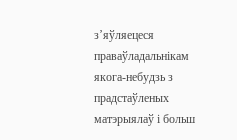з’яўляецеся праваўладальнікам якога-небудзь з прадстаўленых матэрыялаў і больш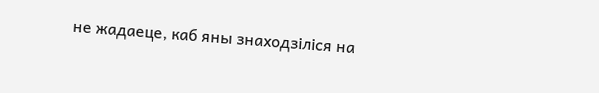не жадаеце, каб яны знаходзіліся на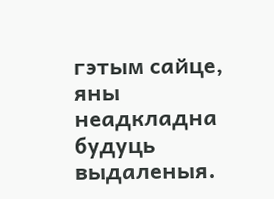гэтым сайце, яны неадкладна будуць выдаленыя.